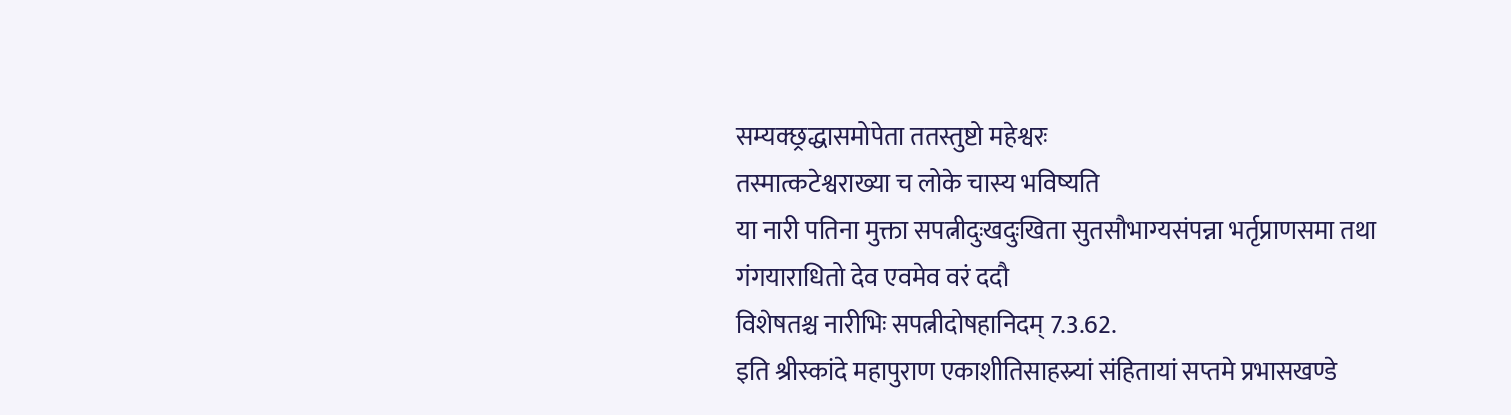सम्यक्छ्रद्धासमोपेता ततस्तुष्टो महेश्वरः
तस्मात्कटेश्वराख्या च लोके चास्य भविष्यति
या नारी पतिना मुक्ता सपत्नीदुःखदुःखिता सुतसौभाग्यसंपन्ना भर्तृप्राणसमा तथा
गंगयाराधितो देव एवमेव वरं ददौ
विशेषतश्च नारीभिः सपत्नीदोषहानिदम् 7.3.62.
इति श्रीस्कांदे महापुराण एकाशीतिसाहस्र्यां संहितायां सप्तमे प्रभासखण्डे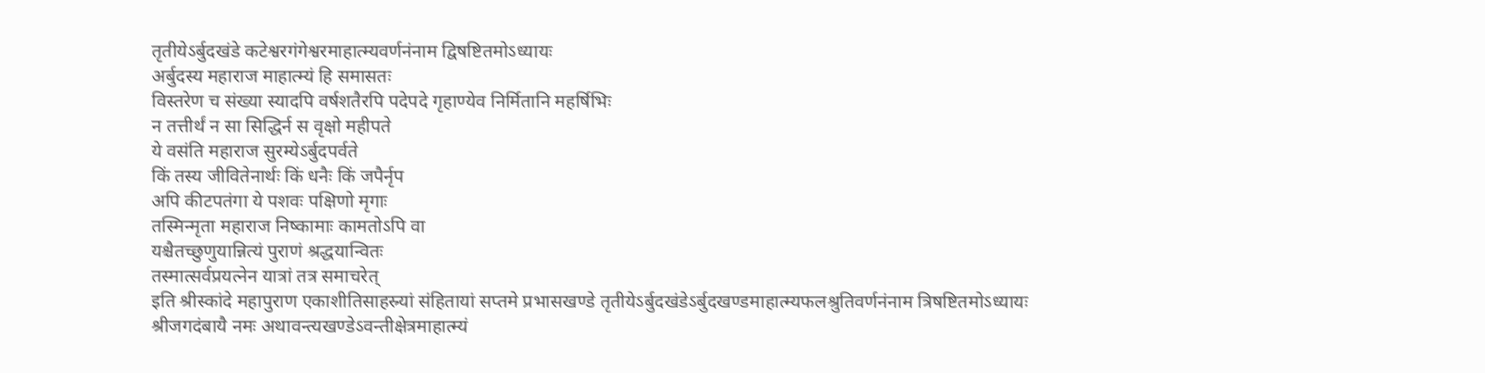तृतीयेऽर्बुदखंडे कटेश्वरगंगेश्वरमाहात्म्यवर्णनंनाम द्विषष्टितमोऽध्यायः
अर्बुदस्य महाराज माहात्म्यं हि समासतः
विस्तरेण च संख्या स्यादपि वर्षशतैरपि पदेपदे गृहाण्येव निर्मितानि महर्षिभिः
न तत्तीर्थं न सा सिद्धिर्न स वृक्षो महीपते
ये वसंति महाराज सुरम्येऽर्बुदपर्वते
किं तस्य जीवितेनार्थः किं धनैः किं जपैर्नृप
अपि कीटपतंगा ये पशवः पक्षिणो मृगाः
तस्मिन्मृता महाराज निष्कामाः कामतोऽपि वा
यश्चैतच्छुणुयान्नित्यं पुराणं श्रद्धयान्वितः
तस्मात्सर्वप्रयत्नेन यात्रां तत्र समाचरेत्
इति श्रीस्कांदे महापुराण एकाशीतिसाहस्र्यां संहितायां सप्तमे प्रभासखण्डे तृतीयेऽर्बुदखंडेऽर्बुदखण्डमाहात्म्यफलश्रुतिवर्णनंनाम त्रिषष्टितमोऽध्यायः
श्रीजगदंबायै नमः अथावन्त्यखण्डेऽवन्तीक्षेत्रमाहात्म्यं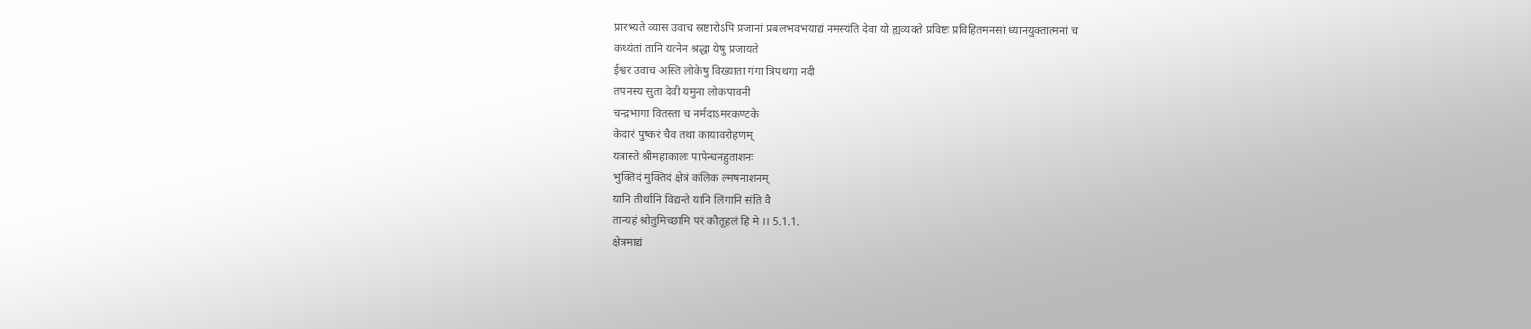प्रारभ्यते व्यास उवाच स्रष्टारोऽपि प्रजानां प्रबलभवभयाद्यं नमस्यंति देवा यो ह्यव्यक्ते प्रविष्टः प्रविहितमनसां ध्यानयुक्तात्मनां च
कथ्यंतां तानि यत्नेन श्रद्धा येषु प्रजायते
ईश्वर उवाच अस्ति लोकेषु विख्याता गंगा त्रिपथगा नदी
तपनस्य सुता देवी यमुना लोकपावनी
चन्द्रभागा वितस्ता च नर्मदाऽमरकण्टके
केदारं पुष्करं चैव तथा कायावरोहणम्
यत्रास्ते श्रीमहाकालः पापेन्धनहुताशनः
भुक्तिदं मुक्तिदं क्षेत्रं कलिक ल्मषनाशनम्
यानि तीर्थानि विद्यन्ते यानि लिंगानि संति वै
तान्यहं श्रोतुमिच्छामि परं कौतूहलं हि मे ।। 5.1.1.
क्षेत्रमाद्यं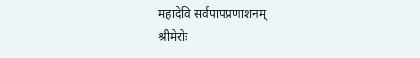महादेवि सर्वपापप्रणाशनम्
श्रीमेरोः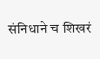संनिधाने च शिखरं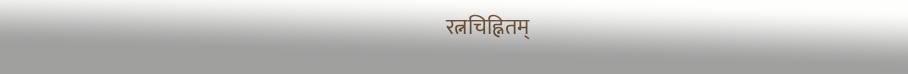रत्नचिह्नितम्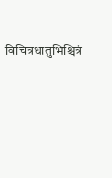विचित्रधातुभिश्चित्रं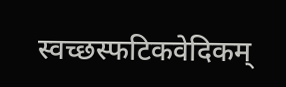स्वच्छस्फटिकवेदिकम्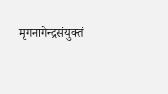मृगनागेन्द्रसंयुक्तं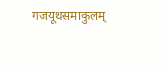गजयूथसमाकुलम्